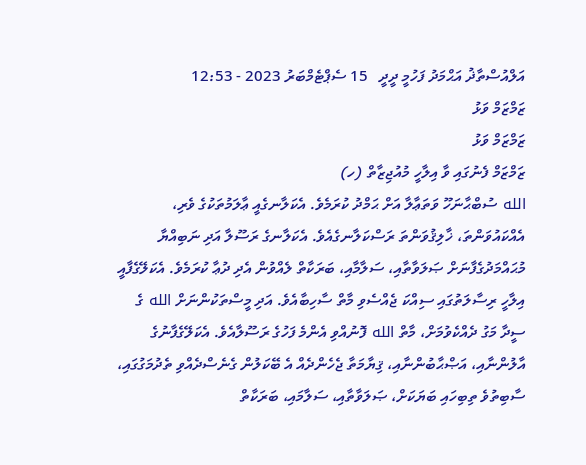އަލްއުސްތާޛު އަޙްމަދު ފަހުމީ ދީދީ   15 ސެޕްޓެމްބަރު 2023 - 12:53
ޒަމްޒަމް ވަޅު
ޒަމްޒަމް ވަޅު
ޒަމްޒަމް ފެނުގައި ވާ އިލާހީ މުއުޖިޒާތް (ހ)
الله ސުބްޙާނަހޫ ވަތަޢާލާ އަށް ޙަމްދު ކުރަމެވެ. އެކަލާނގެއީ ޢާލަމުތަކުގެ ވެރި، އެއްކައުވަންތަ، ޚާލިޤުވަންތަ ރަސްކަލާނގެއެވެ. އެކަލާނގެ ރަސޫލާ އަދި ނަބިއްޔާ މުޙައްމަދުގެފާނަށް ޞަލަވާތާއި، ސަލާމާއި، ބަރަކާތް ލެއްވުން އެދި ދުޢާ ކުރަމެވެ. އެކަލޭގެފާއީ އިލާހީ ރިސާލަތުގައި ސިއްކަ ޖެއްސެވި މާތް ސާހިބާއެވެ. އަދި މީސްތަކުންނަށް الله ގެ ސީދާ މަގު ދެއްކެވުމަށް، މާތް الله ފޮނުއްވި އެންމެ ފަހުގެ ރަސޫލާއެވެ. އެކަލޭގެފާނުގެ އާލުންނާއި، އަޞްޙާބުންނާއި، ޤިޔާމަތާ ޖެހެންދެއް އެ ބޭކަލުން ގެނެސްދެއްވި ތެދުމަގުގައި، ސާބިތުވެ ތިބިހައި ބަޔަކަށް، ޞަލަވާތާއި، ސަލާމައި، ބަރަކާތް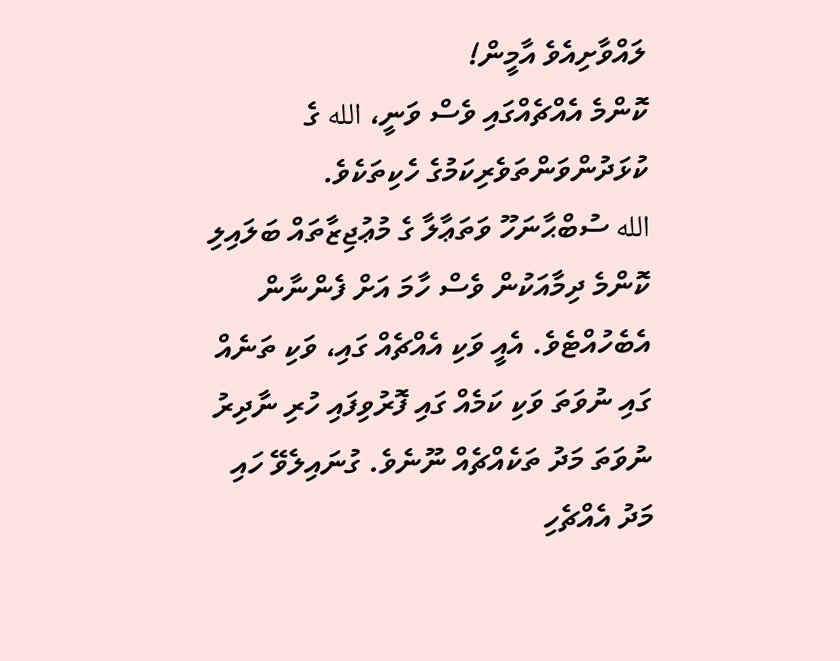ލައްވާށިއެވެ އާމީން!
ކޮންމެ އެއްޗެއްގައި ވެސް ވަނީ، الله ގެ ކުޅަދުންވަންތަވެރިކަމުގެ ހެކިތަކެވެ.
الله ސުބްޙާނަހޫ ވަތަޢާލާ ގެ މުޢުޖިޒާތައް ބަލައިލި ކޮންމެ ދިމާއަކުން ވެސް ހާމަ އަށް ފެންނާން އެބެހުއްޓެވެ. އެއީ ވަކި އެއްޗެއް ގައި، ވަކި ތަނެއް ގައި ނުވަތަ ވަކި ކަމެއް ގައި ފޮރުވިފައި ހުރި ނާދިރު ނުވަތަ މަދު ތަކެއްޗެއް ނޫނެވެ. ގުނައިލެވޭ ހައި މަދު އެއްޗެހި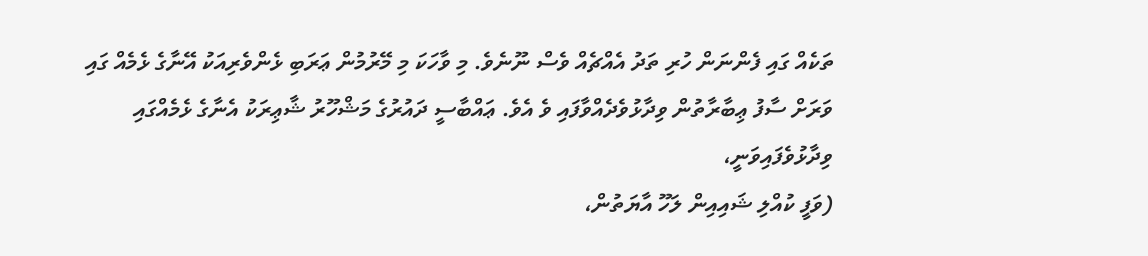ތަކެއް ގައި ފެންނަން ހުރި ތަދު އެއްޗެއް ވެސް ނޫނެވެ. މި ވާހަކަ މި މޭރުމުން ޢަރަބި ޅެންވެރިއަކު އޭނާގެ ޅެމެއް ގައި ވަރަށް ސާފު ޢިބާރާތުން ވިދާޅުވެދެއްވާފައި ވެ އެވެ. ޢައްބާސީ ދައުރުގެ މަޝްހޫރު ޝާޢިރަކު އެނާގެ ޅެމެއްގައި ވިދާޅުވެފައިވަނީ،
(ވަފީ ކުއްލި ޝައިއިން ލަހޫ އާޔަތުން،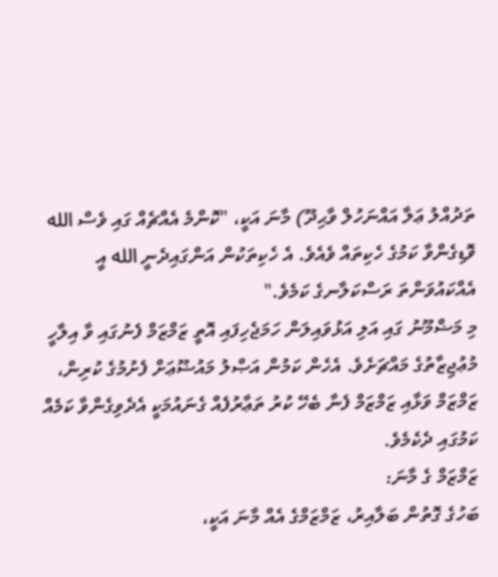ތަދުއްލު ޢަލާ އައްނަހުލް ވާޙިދޫ) މާނަ އަކީ، "ކޮންމެ އެއްޗެއް ގައި ވެސް الله ވޮޑިގެންވާ ކަމުގެ ހެކިތައް ވެއެވެ. އެ ހެކިތަކުން އަންގައިދެނީ الله އީ އެއްކައުވަންތަ ރަސްކަލާނގެ ކަމެވެ."
މި މަޟްމޫނު ގައި އަލި އަޅުވައިލަން ހަމަޖެހިފައި އޮތީ ޒަމްޒަމް ފެނުގައި ވާ އިލާހީ މުޢުޖިޒާތުގެ މައްޗަށެވެ. އެހެން ކަމުން އަޞްލު މައުޟޫޢަށް ފެށުމުގެ ކުރިން، ޒަމްޒަމް ވަޅާއި ޒަމްޒަމް ފެނާ ބެހޭ ކުރު ތަޢާރުފެއް ގެނައުމަކީ އެދެވިގެންވާ ކަމެއް ކަމުގައި ދެކެމެވެ.
ޒަމްޒަމް ގެ މާނަ:
ބަހުގެ ގޮތުން ބަލާއިރު، ޒަމްޒަމްގެ އެއް މާނަ އަކީ،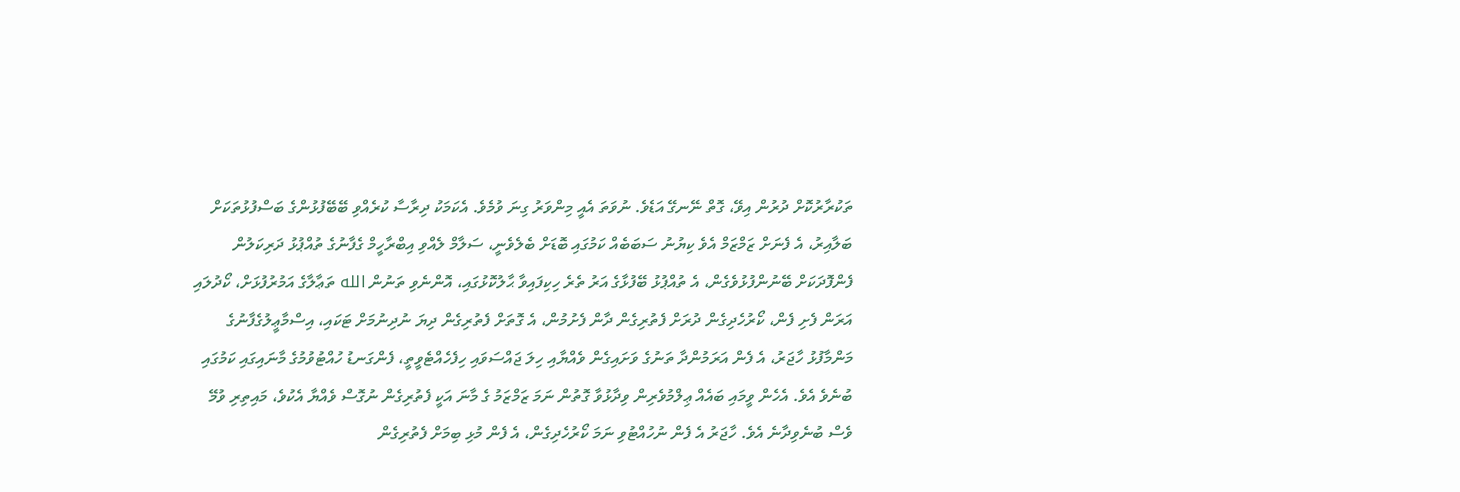ތަކުރާރުކޮށް ދުރުން އިވޭ، ގޮތް ނޭނގޭ އަޑެވެ. ނުވަތަ އެއީ މިންވަރު ގިނަ ވުމެވެ. އެކަމަކު ދިރާސާ ކުރެއްވި ބޭބޭފުޅުންގެ ބަސްފުޅުތަކަށް ބަލާއިރު، އެ ފެނަށް ޒަމްޒަމް އެވެ ކިޔުނު ސަބަބެއް ކަމުގައި ބޮޑަށް ބެލެވެނީ، ސަލާމް ލެއްވި އިބްރާހީމް ގެފާނުގެ ތުއްޕުޅު ދަރިކަލުން ފެންފޮދަކަށް ބޭނުންފުޅުވެގެން، އެ ތުއްޕުޅު ބޭފުޅާގެ އަރު ތެރެ ހިކިފައިވާ ޙާލުކޮޅުގައި، އޮންނެވި ތަނުން الله ތަޢާލާގެ އަމުރުފުޅަށް، ކޯދުލައި އަރަން ފެށި ފެން، ކޯރުހެދިގެން ދުރަށް ފެތުރިގެން ދާން ފެށުމުން، އެ ގޮތަށް ފެތުރިގެން ދިޔަ ނުދިނުމަށް ޓަކައި، އިސްމާޢީލުގެފާނުގެ މަންމާފުޅު ހާޖަރު، އެ ފެން އަރަމުންދާ ތަނުގެ ވަށައިގެން ވެއްޔާއި ހިލަ ޖައްސަވައި ހިފެހެއްޓެވީތީ، ފެންގަނޑު ހުއްޓުވުމުގެ މާނައިގައި ކަމުގައި ބުނެވެ އެވެ. އެހެން ވީމައި ބައެއް ޢިލްމުވެރިން ވިދާޅުވާ ގޮތުން ނަމަ ޒަމްޒަމު ގެ މާނަ އަކީ ފެތުރިގެން ނުގޮސް ވެއްޔާ އެކުވެ، މައިތިރި ވުމޭ ވެސް ބުނެވިދާނެ އެވެ. ހާޖަރު އެ ފެން ނުހުއްޓުވި ނަމަ ކޯރުހެދިގެން، އެ ފެން މުޅި ބިމަށް ފެތުރިގެން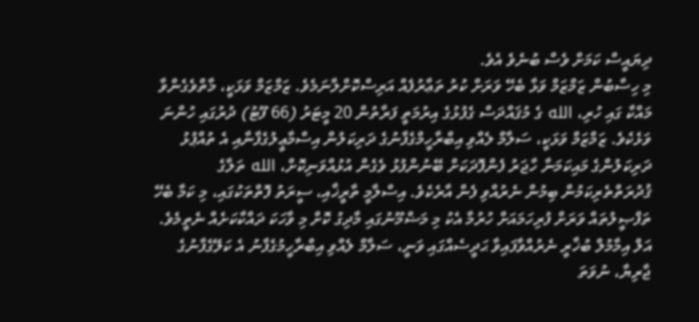ދިޔައީސް ކަމަށް ވެސް ބުނެވެ އެވެ.
މި ހިސާބުން ޒަމްޒަމް ވަޅާ ބެހޭ ވަރަށް ކުރު ތަޢާރުފެއް އަރިސްކޮށްލާނަމެވެ. ޒަމްޒަމް ވަޅަކީ، މާތްވެގެންވާ މައްކާ ގައި ހުރި، الله ގެ މުޤައްދަސް ގެފުޅުގެ އިރުމަތީ ފަރާތުން 20 މީޓަރު (66 ފޫޓު) ދުރުގައި ހުންނަ ވަޅެކެވެ. ޒަމްޒަމް ވަޅަކީ، ސަލާމް ލެއްވި އިބްރާހީމްގެފާނުގެ ދަރިކަލުން އިސްމާޢީލުގެފާނާއި އެ ތުއްޕުޅު ދަރިކަލުންގެ މައިކަމަނާ ހާޖަރު ފެންފޮދަކަށް ބޭނުންފުޅު ވެގެން އުޅުއްވަނިކޮށް، الله ތަލާގެ ޤުދުރަތްތެރިކަމުން ބިމުން ނެރުއްވި ފެން އާރެކެވެ. އިސްލާމީ ތާރީޚާއި، ސީރަތު ފޮތްތަކުގައި، މި ކަމާ ބެހޭ ތަފްޞީލުތައް ވަރަށް ފުރިހަމައަށް ހުރުމާ އެކު މި މަޟްމޫނުގައި މާދިގު ކޮށް މި ވާހަކަ ދައްކާކަށެއް ނެތީމެވެ.
އަލް އިމާމުލް ބުޚާރީ ނެރުއްވާފައިވާ ޙަދީސެއްގައި ވަނީ، ސަލާމް ލެއްވި އިބްރާހީމުގެފާނު އެ ކަލޭގެފާނުގެ ޖާރިޔާ، ނުވަތަ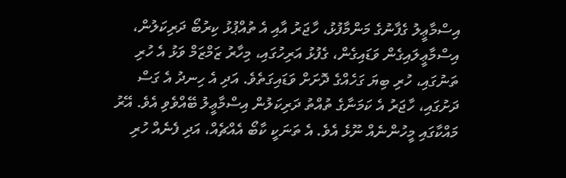އިސްމާޢީލު ގެފާނުގެ މަންމާފުޅު، ހާޖަރު އާއި އެ ތުއްޕުޅު ކިރުބޯ ދަރިކަލުން، އިސްމާޢީލައިގެން ވަޑައިގެން، ގެފުޅު އަރިހުގައި، މިހާރު ޒަމްޒަމް ވަޅު އެ ހުރި ތަނުގައި، ހުރި ބިޔަ ގަހެއްގެ ދޮށަށް ވަޑައިގަތެވެ. އަދި އެ ހިނދު އެ ގަސް ދަށުގައި، ހާޖަރު އެ ކަމަނާގެ ތުއްތު ދަރިކަލުން އިސްމާޢީލު ބޭއްވެވި އެވެ. އޭރު މައްކާގައި މީހުންނެއް ނޫޅެ އެވެ. އެ ތަނަކީ ކާބޯ އެއްޗެއް، އަދި ފެނެއް ހުރި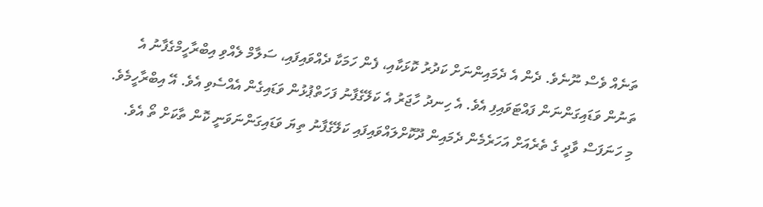ތަނެއް ވެސް ނޫނެވެ. ދެން އެ ދެމައިންނަށް ކަދުރު ކޮޅަކާއި، ފެން ހަމަކާ ދެއްވައިފައި، ސަލާމް ލެއްވި އިބްރާހީމްގެފާނު އެ ތަނުން ވަޑައިގަންނަން ފައްޓަވައިފި އެވެ. އެ ހިނދު ހާޖަރު އެ ކަލޭގެފާނު ފަހަތްޕުޅުން ވަޑައިގެން އެއްސެވި އެވެ. އޭ އިބްރާހީމެވެ. މި ހަނަފަސް ވާދީ ގެ ތެރެއަށް އަހަރެމެން ދެމައިން ދޫކޮށްލައްވައިފައި ކަލޭގެފާނު ތިޔަ ވަޑައިގަންނަވަނީ ކޮން ތާކަށް ތޯ އެވެ.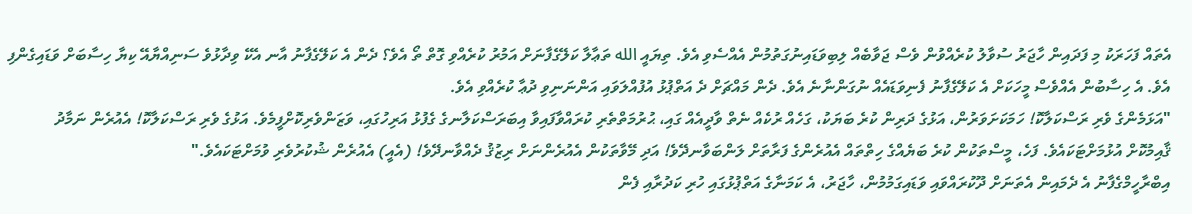އެތައް ފަހަރަކު މި ފަދައިން ހާޖަރު ސުވާލު ކުރެއްވުން ވެސް ޖަވާބެއް ލިބިވަޑައިނުގަތުމުން އެއްސެވި އެވެ. ތިޔައީ الله ތަޢާލާ ކަލޭގެފާނަށް އަމުރު ކުރެއްވި ގޮތް ތޯ އެވެ؟ ދެން އެ ކަލޭގެފާނު އާނ އެކޭ ވިދާޅުވެ ސަނިއްޔާއޭ ކިޔާ ހިސާބަށް ވަޑައިގެންފި އެވެ. އެ ހިސާބުން އެއްވެސް މީހަކަށް އެ ކަލޭގެފާނު ފެނިވަޑައެއް ނުގަންނާނެ އެވެ. ދެން މައްޗަށް ދެ އަތްޕުޅު އުފުއްލަވައި އަންނަނިވި ދުޢާ ކުރެއްވި އެވެ.
"އަޅަމެންގެ ވެރި ރަސްކަލާކޮ! ހަމަކަށަވަރުން، އަޅުގެ ދަރިން ކުރެ ބަޔަކު، ގަހެއް ރުކެއް ނެތް ވާދީއެއް ގައި، ޙުރުމަތްތެރި ކުރައްވާފައިވާ އިބަރަސްކަލާނގެ ގެފުޅު އަރިހުގައި، ވަޒަންވެރިކޮށްފީމެވެ. އަޅުގެ ވެރި ރަސްކަލާކޮ! އެއުރެން ނަމާދު ޤާއިމުކޮށް އުޅުމަށްޓަކައެވެ. ފަހެ، މީސްތަކުން ކުރެ ބަޔެއްގެ ހިތްތައް އެއުރެންގެ ފަރާތަށް ލަންބަވާނދޭވެ! އަދި މޭވާތަކުން އެއުރެންނަށް ރިޒުޤު ދެއްވާނދޭވެ! (އެއީ) އެއުރެން ޝުކުރުވެރި ވުމަށްޓަކައެވެ."
އިބްރާހީމްގެފާނު އެ ދެމައިން އެތަނަށް ދޫކުރައްވައި ވަޑައިގަމުމުން، ހާޖަރު، އެ ކަމަނާގެ އަތްޕުޅުގައި ހުރި ކަދުރާއި ފެން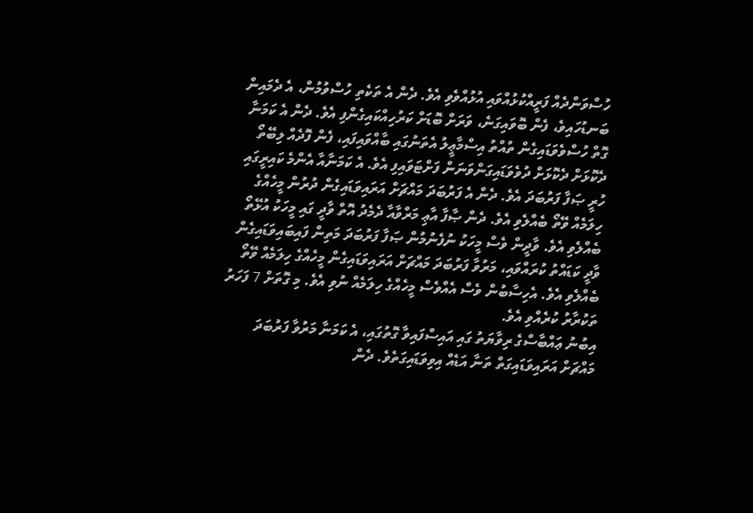ހުސްވަންދެއް ފަރީއްކުޅުއްވައި އުޅުއްވެވި އެވެ. ދެން އެ ތަކެތި ހުސްވުމުން، އެ ދެމައިން ބަނޑުހައިވެ، ފެން ބޮވައިގަނެ، ވަރަށް ބޮޑަށް ކަރުހިއްކައިގެންފި އެވެ. ދެން އެ ކަމަނާ ގޮތް ހުސްވެވަޑައިގެން ތުއްތު އިސްމާޢީލު އެތަނުގައި ބާއްވައިފައި، ފެން ފޮދެއް ލިބޭތޯ ދެކޮޅަށް ދެކޮޅަށް ދުވެވަޑައިގަންވަނަން ފަށްޓަވައިފި އެވެ. އެ ކަމަނާއާ އެންމެ ކައިރީގައި ހުރީ ޞަފާ ފަރުބަދަ އެވެ. ދެން އެ ފަރުބަދަ މައްޗަށް އަރައިވަޑައިގެން ދުރުން މީހެއްގެ ހިލަމެއް ވޭތޯ ބެއްލެވި އެވެ. ދެން ޞާފާ އާޢި މަރްވާއާ ދެމެދު އޮތް ވާދީ ގައި މީހަކު އުޅޭތޯ ބެއްލެވި އެވެ. ވާދީން ވެސް މީހަކު ނުފެނުމުން ޞަފާ ފަރުބަދަ މަތިން ފައިބައިވަޑައިގެން ވާދީ ކަޑައްތު ކުރައްވައި، މަރުވާ ފަރުބަދަ މައްޗަށް އަރައިވަޑައިގެން މީހެއްގެ ހިލަމެއް ވޭތޯ ބެއްލެވި އެވެ. އެހިސާބުން ވެސް އެއްވެސް މީހެއްގެ ހިލަމެއް ނުވި އެވެ. މި ގޮތަށް 7 ފަހަރު ތަކުރާރު ކުރެއްވި އެވެ.
އިބުނު ޢައްބާސްގެ ރިވާޔަތު ގައި އައިސްފައިވާ ގޮތުގައި، އެ ކަމަނާ މަރުވާ ފަރުބަދަ މައްޗަށް އަރައިވަޑައިގަތް ތަނާ އަޑެއް އިވިވަޑައިގަތެވެ. ދެން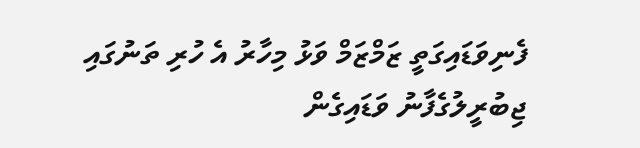ފެނިވަޑައިގަތީ ޒަމްޒަމް ވަޅު މިހާރު އެ ހުރި ތަނުގައި ޖިބުރީލުގެފާނު ވަޑައިގެން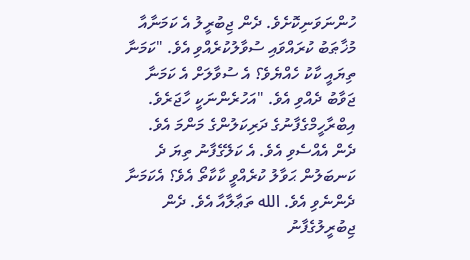ހުންނަވަނިކޮށެވެ. ދެން ޖިބުރީލު އެ ކަމަނާއާ މުޚާޠަބު ކުރައްވައި ސުވާލުކުރެއްވި އެވެ. "ކަމަނާ ތިޔައީ ކާކު ހެއްޔެވެ؟ އެ ސުވާލަށް އެ ކަމަނާ ޖަވާބު ދެއްވި އެވެ. "އަހުރެންނަކީ ހާޖަރެވެ. އިބްރާހީމްގެފާނުގެ ދަރިކަލުންގެ މަންމަ އެވެ. ދެން އެއްސެވި އެވެ. އެ ކަލޭގެފާނު ތިޔަ ދެ ކަނބަލުން ޙަވާލު ކުރެއްވީ ކާކާތޯ އެވެ؟ އެކަމަނާ ދެންނެވި އެވެ. الله ތަޢާލާއާ އެވެ. ދެން ޖިބުރީލުގެފާނު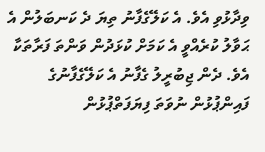ވިދާޅުވި އެވެ. އެ ކަލޭގެފާނު ތިޔަ ދެ ކަނބަލުން އެ ޙަވާލު ކުރެއްވީ އެ ކަމަށް ކުޅަދުން ވަންތަ ފަރާތަކާ އެވެ. ދެން ޖިބުރީލު ގެފާނު އެ ކަލޭގެފާނުގެ ފައިންޕުޅުން ނުވަތަ ފިޔަފަތްޕުޅުން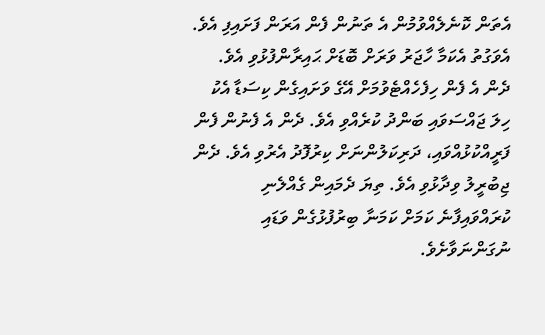އެތަން ކޮނެލެއްވުމުން އެ ތަނުން ފެން އަރަން ފަށައިފި އެވެ. އެވަގުތު އެކަމާ ހާޖަރު ވަރަށް ބޮޑަށް ޙައިރާންފުޅުވި އެވެ. ދެން އެ ފެން ހިފެހެއްޓެވުމަށް އޭގެ ވަށައިގެން ކިސަޑާ އެކު ހިލަ ޖައްސަވައި ބަންދު ކުރެއްވި އެވެ. ދެން އެ ފެނުން ފެން ފަރީއްކުޅުއްވައި، ދަރިކަލުންނަށް ކިރުފޮދު އެރުވި އެވެ. ދެން ޖިބުރީލު ވިދާޅުވި އެވެ. ތިޔަ ދެމައިން ގެއްލެނި ކުރައްވައިފާނެ ކަމަށް ކަމަނާ ބިރުފުޅުގެން ވަޑައި ނުގަންނަވާށެވެ.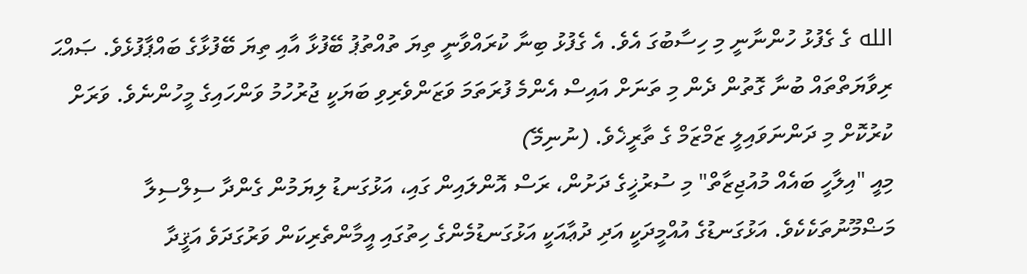الله ގެ ގެފުޅު ހުންނާނީ މި ހިސާބުގަ އެވެ. އެ ގެފުޅު ބިނާ ކުރައްވާނީ ތިޔަ ތުއްތުޕު ބޭފުޅާ އާއި ތިޔަ ބޭފުޅާގެ ބައްޕާފުޅެވެ. ޞައްޙަ ރިވާޔަތްތައް ބުނާ ގޮތުން ދެން މި ތަނަށް އައިސް އެންމެ ފުރަތަމަ ވަޒަންވެރިވި ބަޔަކީ ޖުރުހުމު ވަންހައިގެ މީހުންނެވެ. ވަރަށް ކުރުކޮށް މި ދަންނަވައިލީ ޒަމްޒަމް ގެ ތާރީޚެވެ. (ނުނިމޭ)
މިއީ "އިލާހީ ބައެއް މުއުޖިޒާތް" މި ސުރުޚީގެ ދަށުން، ރަސް އޮންލައިން ގައި، އަޅުގަނޑު ލިޔަމުން ގެންދާ ސިލްސިލާ މަޟްމޫނުތަކެކެވެ. އަޅުގަނޑުގެ އުއްމީދަކީ އަދި ދުޢާއަކީ އަޅުގަނޑުމެންގެ ހިތުގައި އީމާންތެރިކަން ވަރުގަދަވެ އަޤީދާ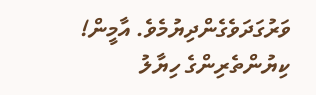ވަރުގަދަވެގެންދިޔުމެވެ. އާމީން!
ކިޔުންތެރިންގެ ހިޔާލު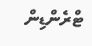ޓްރެންޑިން